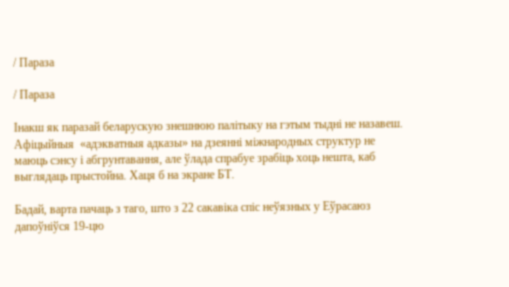/ Параза

/ Параза

Інакш як паразай беларускую знешнюю палітыку на гэтым тыдні не назавеш. Афіцыйныя  «адэкватныя адказы» на дзеянні міжнародных структур не маюць сэнсу і абгрунтавання, але ўлада спрабуе зрабіць хоць нешта, каб выглядаць прыстойна. Хаця б на экране БТ.

Бадай, варта пачаць з таго, што з 22 сакавіка спіс неўязных у Еўрасаюз дапоўніўся 19-цю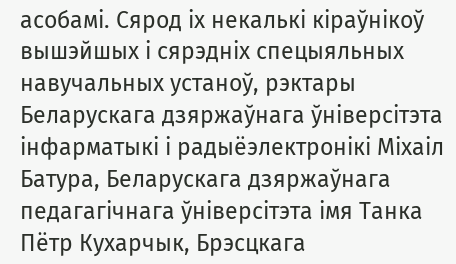асобамі. Сярод іх некалькі кіраўнікоў вышэйшых і сярэдніх спeцыяльных навучальных устаноў, рэктары Беларускага дзяржаўнага ўніверсітэта інфарматыкі і радыёэлектронікі Міхаіл Батура, Беларускага дзяржаўнага педагагічнага ўніверсітэта імя Танка Пётр Кухарчык, Брэсцкага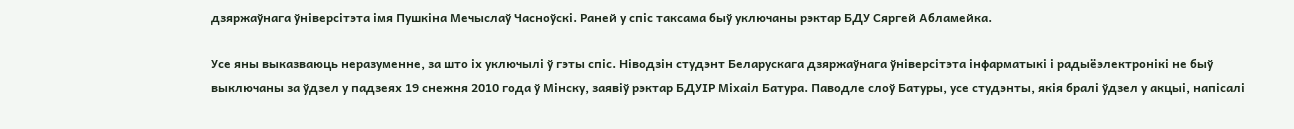дзяржаўнага ўніверсітэта імя Пушкіна Мечыслаў Часноўскі. Раней у спіс таксама быў уключаны рэктар БДУ Сяргей Абламейка.

Усе яны выказваюць неразуменне, за што іх уключылі ў гэты спіс. Ніводзін студэнт Беларускага дзяржаўнага ўніверсітэта інфарматыкі і радыёэлектронікі не быў выключаны за ўдзел у падзеях 19 снежня 2010 года ў Мінску, заявіў рэктар БДУІР Міхаіл Батура. Паводле слоў Батуры, усе студэнты, якія бралі ўдзел у акцыі, напісалі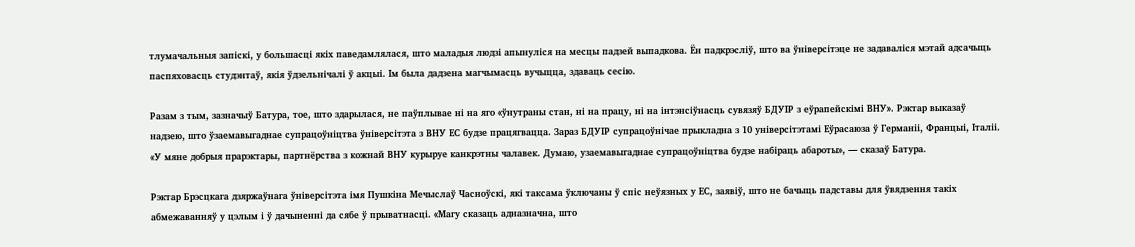тлумачальныя запіскі, у большасці якіх паведамлялася, што маладыя людзі апынуліся на месцы падзей выпадкова. Ён падкрэсліў, што ва ўніверсітэце не задаваліся мэтай адсачыць паспяховасць студэнтаў, якія ўдзельнічалі ў акцыі. Ім была дадзена магчымасць вучыцца, здаваць сесію.

Разам з тым, зазначыў Батура, тое, што здарылася, не паўплывае ні на яго «ўнутраны стан, ні на працу, ні на інтэнсіўнасць сувязяў БДУІР з еўрапейскімі ВНУ». Рэктар выказаў надзею, што ўзаемавыгаднае супрацоўніцтва ўніверсітэта з ВНУ ЕС будзе працягвацца. Зараз БДУІР супрацоўнічае прыкладна з 10 універсітэтамі Еўрасаюза ў Германіі, Францыі, Італіі. «У мяне добрыя прарэктары, партнёрства з кожнай ВНУ курыруе канкрэтны чалавек. Думаю, узаемавыгаднае супрацоўніцтва будзе набіраць абароты», — сказаў Батура.

Рэктар Брэсцкага дзяржаўнага ўніверсітэта імя Пушкіна Мечыслаў Часноўскі, які таксама ўключаны ў спіс неўязных у ЕС, заявіў, што не бачыць падставы для ўвядзення такіх абмежаванняў у цэлым і ў дачыненні да сябе ў прыватнасці. «Магу сказаць адназначна, што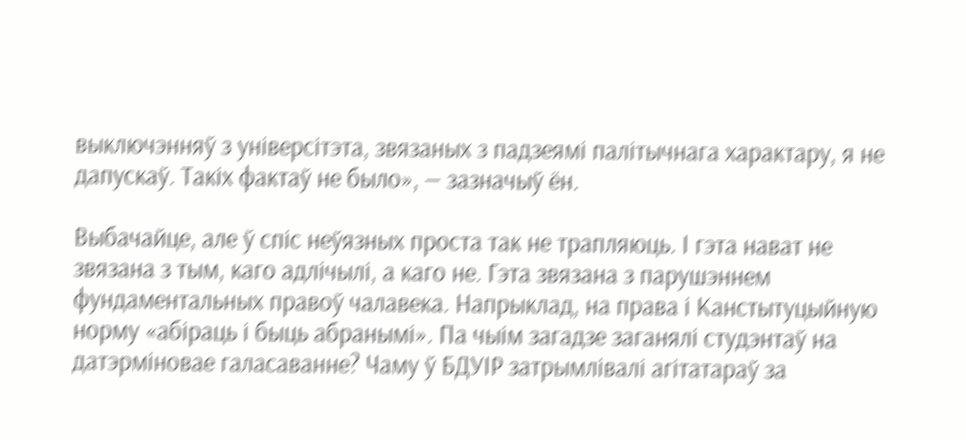выключэнняў з універсітэта, звязаных з падзеямі палітычнага характару, я не дапускаў. Такіх фактаў не было», — зазначыў ён.

Выбачайце, але ў спіс неўязных проста так не трапляюць. І гэта нават не звязана з тым, каго адлічылі, а каго не. Гэта звязана з парушэннем фундаментальных правоў чалавека. Напрыклад, на права і Канстытуцыйную норму «абіраць і быць абранымі». Па чыім загадзе заганялі студэнтаў на датэрміновае галасаванне? Чаму ў БДУІР затрымлівалі агітатараў за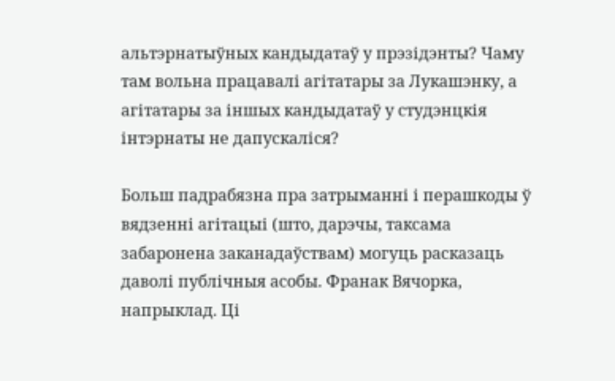альтэрнатыўных кандыдатаў у прэзідэнты? Чаму там вольна працавалі агітатары за Лукашэнку, а агітатары за іншых кандыдатаў у студэнцкія інтэрнаты не дапускаліся?

Больш падрабязна пра затрыманні і перашкоды ў вядзенні агітацыі (што, дарэчы, таксама забаронена заканадаўствам) могуць расказаць даволі публічныя асобы. Франак Вячорка, напрыклад. Ці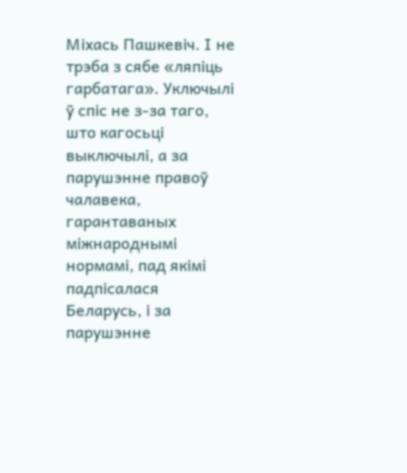Міхась Пашкевіч. І не трэба з сябе «ляпіць гарбатага». Уключылі ў спіс не з-за таго, што кагосьці выключылі, а за парушэнне правоў чалавека, гарантаваных міжнароднымі нормамі, пад якімі падпісалася Беларусь, і за парушэнне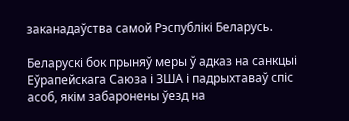заканадаўства самой Рэспублікі Беларусь.

Беларускі бок прыняў меры ў адказ на санкцыі Еўрапейскага Саюза і ЗША і падрыхтаваў спіс асоб, якім забаронены ўезд на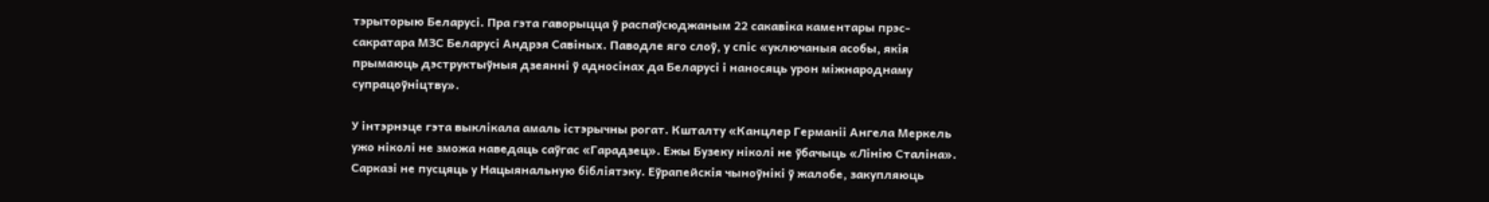тэрыторыю Беларусі. Пра гэта гаворыцца ў распаўсюджаным 22 сакавіка каментары прэс-сакратара МЗС Беларусі Андрэя Савіных. Паводле яго слоў, у спіс «уключаныя асобы, якія прымаюць дэструктыўныя дзеянні ў адносінах да Беларусі і наносяць урон міжнароднаму супрацоўніцтву».

У інтэрнэце гэта выклікала амаль істэрычны рогат. Кшталту «Канцлер Германіі Ангела Меркель ужо ніколі не зможа наведаць саўгас «Гарадзец». Ежы Бузеку ніколі не ўбачыць «Лінію Сталіна». Сарказі не пусцяць у Нацыянальную бібліятэку. Еўрапейскія чыноўнікі ў жалобе, закупляюць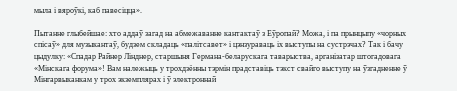мыла і вяроўкі, каб павесіцца».

Пытанне глыбейшае: хто аддаў загад на абмежаванне кантактаў з Еўропай? Можа, і па прынцыпу «чорных спісаў» для музыкантаў, будзем складаць «палітсавет» і цэнзураваць іх выступы на сустрэчах? Так і бачу цыдулку: «Спадар Райнер Лінднер, старшыня Германа-беларускага таварыства, арганізатар штогадовага «Мінскага форума»! Вам належыць у трохдзённы тэрмін прадставіць тэкст свайго выступу на ўзгадненне ў Мінгарвыканкам у трох экземплярах і ў электроннай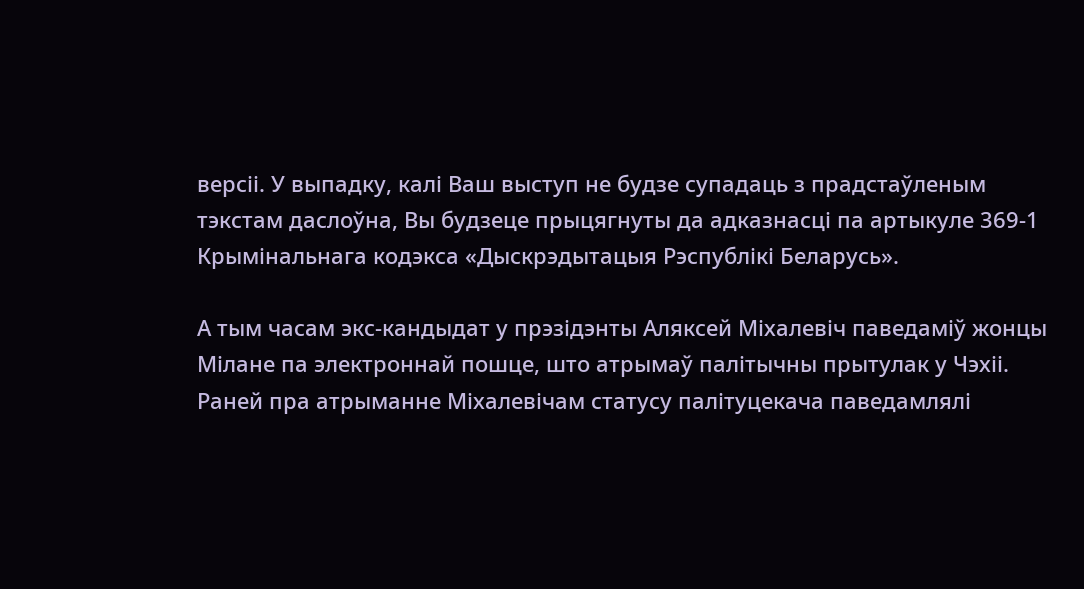версіі. У выпадку, калі Ваш выступ не будзе супадаць з прадстаўленым тэкстам даслоўна, Вы будзеце прыцягнуты да адказнасці па артыкуле 369-1 Крымінальнага кодэкса «Дыскрэдытацыя Рэспублікі Беларусь».

А тым часам экс-кандыдат у прэзідэнты Аляксей Міхалевіч паведаміў жонцы Мілане па электроннай пошце, што атрымаў палітычны прытулак у Чэхіі. Раней пра атрыманне Міхалевічам статусу палітуцекача паведамлялі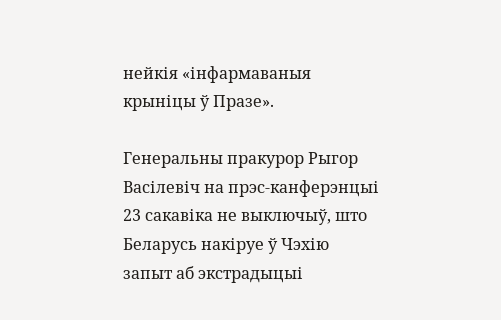нейкія «інфармаваныя крыніцы ў Празе».

Генеральны пракурор Рыгор Васілевіч на прэс-канферэнцыі 23 сакавіка не выключыў, што Беларусь накіруе ў Чэхію запыт аб экстрадыцыі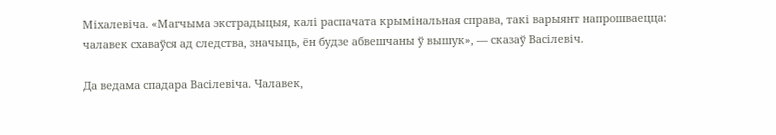Міхалевіча. «Магчыма экстрадыцыя, калі распачата крымінальная справа, такі варыянт напрошваецца: чалавек схаваўся ад следства, значыць, ён будзе абвешчаны ў вышук», — сказаў Васілевіч.

Да ведама спадара Васілевіча. Чалавек,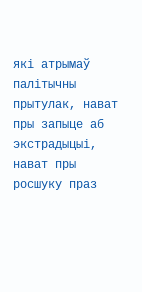які атрымаў палітычны прытулак, нават пры запыце аб экстрадыцыі, нават пры росшуку праз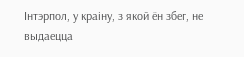Інтэрпол, у краіну, з якой ён збег, не выдаецца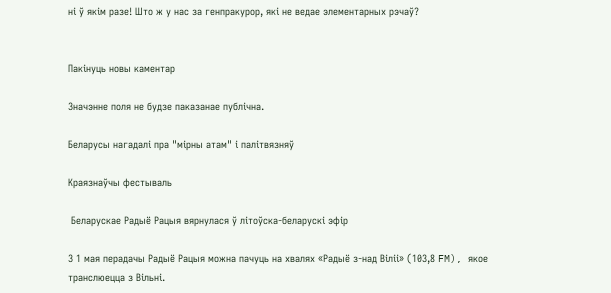ні ў якім разе! Што ж у нас за генпракурор, які не ведае элементарных рэчаў?


Пакінуць новы каментар

Значэнне поля не будзе паказанае публічна.

Беларусы нагадалі пра "мірны атам" і палітвязняў

Краязнаўчы фестываль

 Беларускае Радыё Рацыя вярнулася ў літоўска-беларускі эфір

З 1 мая перадачы Радыё Рацыя можна пачуць на хвалях «Радыё з-над Віліі» (103,8 FM), якое транслюецца з Вільні.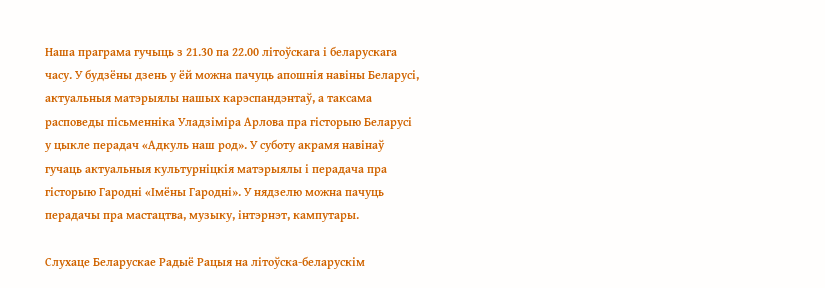Наша праграма гучыць з 21.30 па 22.00 літоўскага і беларускага часу. У будзёны дзень у ёй можна пачуць апошнія навіны Беларусі, актуальныя матэрыялы нашых карэспандэнтаў, а таксама расповеды пісьменніка Уладзіміра Арлова пра гісторыю Беларусі у цыкле перадач «Адкуль наш род». У суботу акрамя навінаў гучаць актуальныя культурніцкія матэрыялы і перадача пра гісторыю Гародні «Імёны Гародні». У нядзелю можна пачуць перадачы пра мастацтва, музыку, інтэрнэт, кампутары.

Слухаце Беларускае Радыё Рацыя на літоўска-беларускім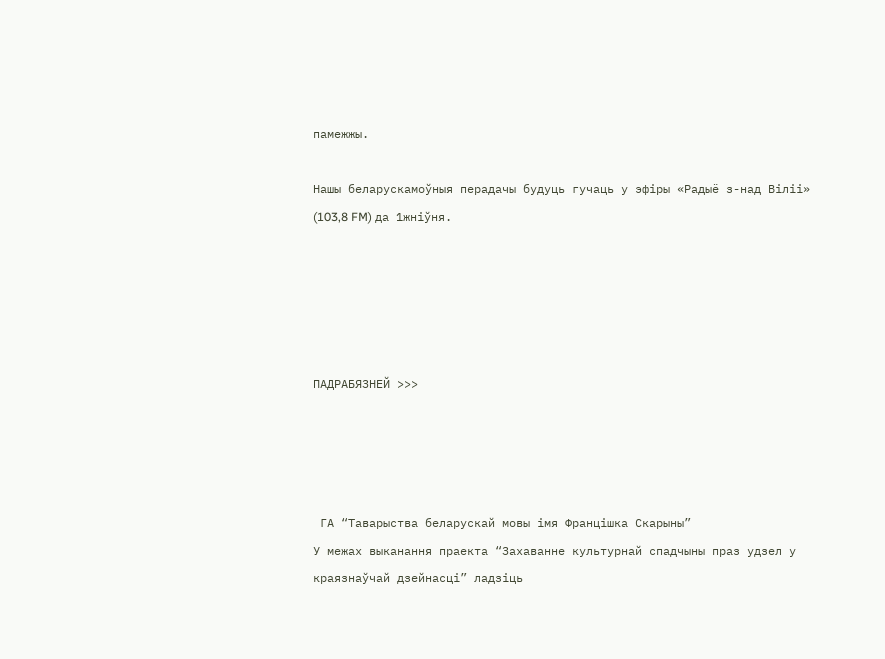памежжы.

Нашы беларускамоўныя перадачы будуць гучаць у эфіры «Радыё з-над Віліі» (103,8 FM) да 1жніўня.





ПАДРАБЯЗНЕЙ >>>




 ГА “Таварыства беларускай мовы імя Францішка Скарыны”
У межах выканання праекта “Захаванне культурнай спадчыны праз удзел у краязнаўчай дзейнасці” ладзіць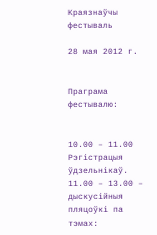Краязнаўчы фестываль

28 мая 2012 г.


Праграма фестывалю:


10.00 – 11.00   Рэгістрацыя ўдзельнікаў.
11.00 – 13.00 – дыскусійныя пляцоўкі па тэмах: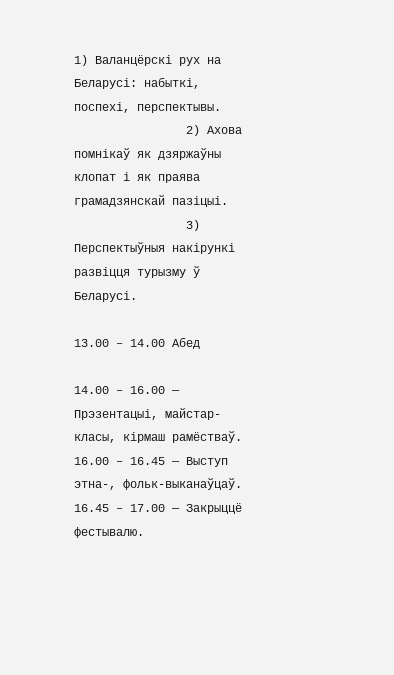1) Валанцёрскі рух на Беларусі: набыткі, поспехі, перспектывы.
                2) Ахова помнікаў як дзяржаўны клопат і як праява грамадзянскай пазіцыі.
                3) Перспектыўныя накірункі развіцця турызму ў Беларусі.

13.00 – 14.00 Абед

14.00 – 16.00 — Прэзентацыі, майстар-класы, кірмаш рамёстваў.
16.00 – 16.45 — Выступ этна-, фольк-выканаўцаў.
16.45 – 17.00 — Закрыццё фестывалю.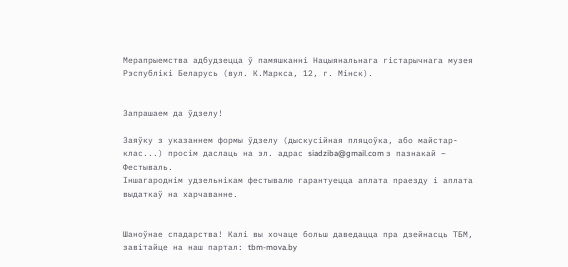Мерапрыемства адбудзецца ў памяшканні Нацыянальнага гістарычнага музея Рэспублікі Беларусь (вул. К.Маркса, 12, г. Мінск).


Запрашаем да ўдзелу!

Заяўку з указаннем формы ўдзелу (дыскусійная пляцоўка, або майстар-клас...) просім даслаць на эл. адрас siadziba@gmail.com з пазнакай – Фестываль.
Іншагароднім удзельнікам фестывалю гарантуецца аплата праезду і аплата выдаткаў на харчаванне.


Шаноўнае спадарства! Калі вы хочаце больш даведацца пра дзейнасць ТБМ, завітайце на наш партал: tbm-mova.by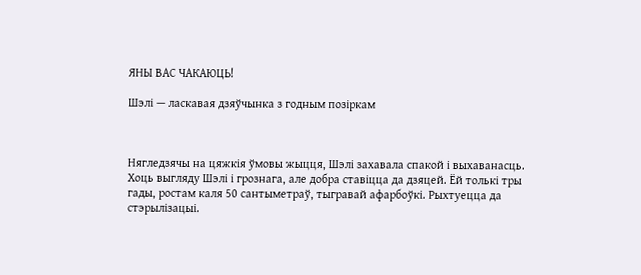ЯНЫ ВАС ЧАКАЮЦЬ!

Шэлі — ласкавая дзяўчынка з годным позіркам



Нягледзячы на цяжкія ўмовы жыцця, Шэлі захавала спакой і выхаванасць. Хоць выгляду Шэлі і грознага, але добра ставіцца да дзяцей. Ёй толькі тры гады, ростам каля 50 сантыметраў, тыгравай афарбоўкі. Рыхтуецца да стэрылізацыі.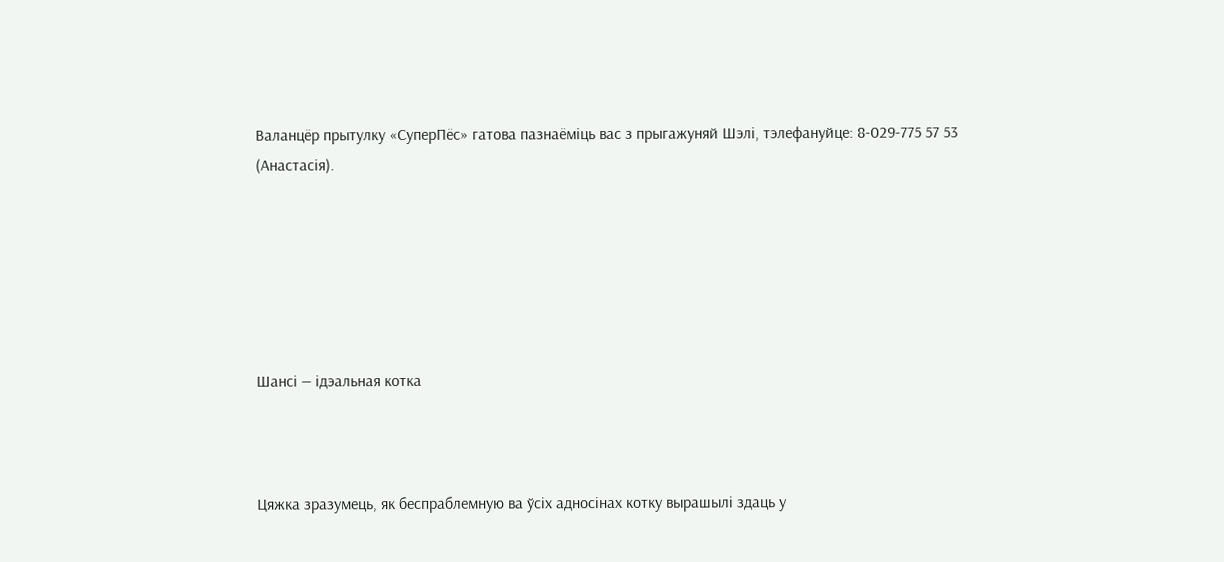Валанцёр прытулку «СуперПёс» гатова пазнаёміць вас з прыгажуняй Шэлі, тэлефануйце: 8-029-775 57 53 (Анастасія).






Шансі — ідэальная котка



Цяжка зразумець, як беспраблемную ва ўсіх адносінах котку вырашылі здаць у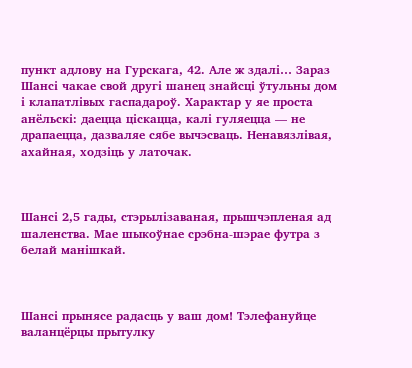пункт адлову на Гурскага, 42. Але ж здалі… Зараз Шансі чакае свой другі шанец знайсці ўтульны дом і клапатлівых гаспадароў. Характар у яе проста анёльскі: даецца ціскацца, калі гуляецца — не драпаецца, дазваляе сябе вычэсваць. Ненавязлівая, ахайная, ходзіць у латочак.



Шансі 2,5 гады, стэрылізаваная, прышчэпленая ад шаленства. Мае шыкоўнае срэбна-шэрае футра з белай манішкай.



Шансі прынясе радасць у ваш дом! Тэлефануйце валанцёрцы прытулку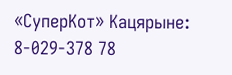«СуперКот» Кацярыне: 8-029-378 78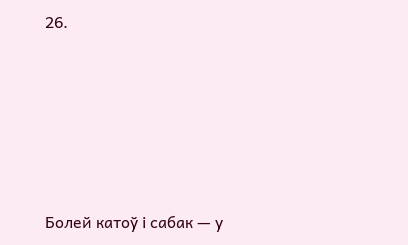26.






Болей катоў і сабак — у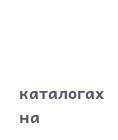каталогах на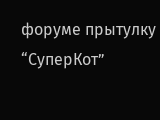форуме прытулку “СуперКот”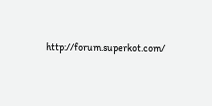http://forum.superkot.com/